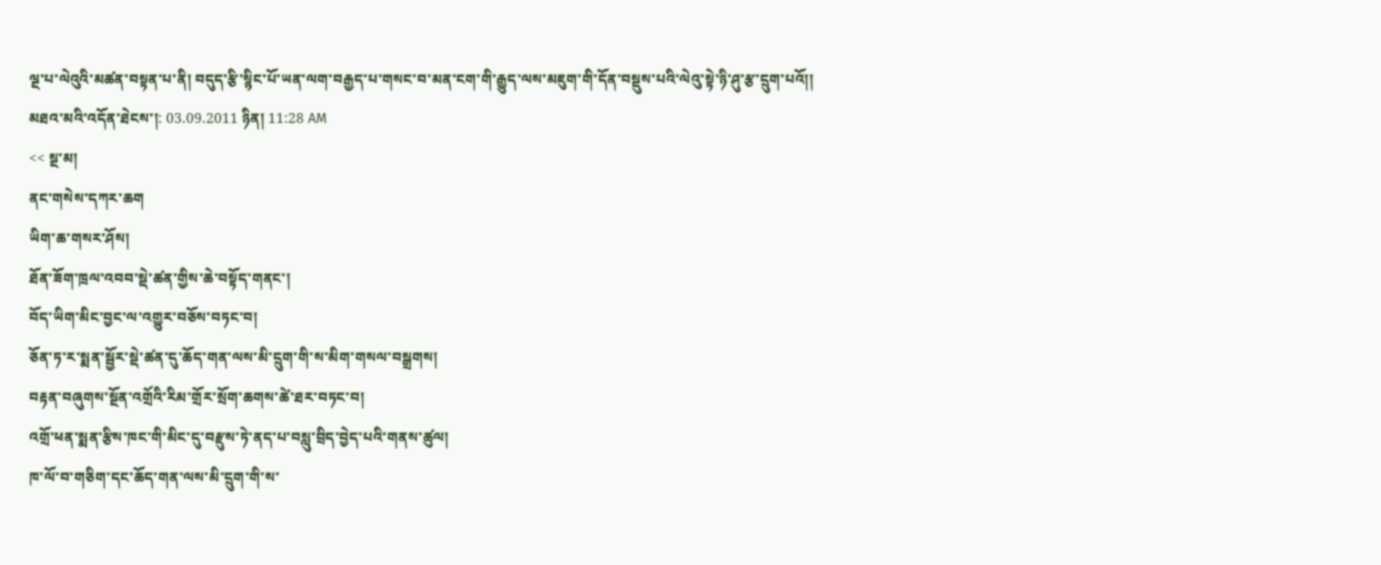ལྔ་པ་ལེའུའི་མཚན་བསྟན་པ་ནི། བདུད་རྩི་སྙིང་པོ་ཡན་ལག་བརྒྱད་པ་གསང་བ་མན་ངག་གི་རྒྱུད་ལས་མཇུག་གི་དོན་བསྡུས་པའི་ལེའུ་སྟེ་ཉི་ཤུ་རྩ་དྲུག་པའོ།།
མཐའ་མའི་འདོན་ཐེངས་།: 03.09.2011 ཉིན། 11:28 AM
<< སྔ་མ།
ནང་གསེས་དཀར་ཆག
ཡིག་ཆ་གསར་ཤོས།
ཐོན་ཟོག་ཁྲལ་འབབ་སྡེ་ཚན་གྱིས་ཆེ་བསྟོད་གནང་།
བོད་ཡིག་མིང་བྱང་ལ་འགྱུར་བཅོས་བཏང་བ།
ཅོན་ཏ་ར་སྨན་སྦྱོར་སྡེ་ཚན་དུ་ཆོད་གན་ལས་མི་དྲུག་གི་ས་མིག་གསལ་བསྒྲགས།
བརྟན་བཞུགས་སྔོན་འགྲོའི་རིམ་གྲོར་སྲོག་ཆགས་ཚེ་ཐར་བཏང་བ།
འགྲོ་ཕན་སྨན་རྩིས་ཁང་གི་མིང་དུ་བརྫུས་ཏེ་ནད་པ་བསླུ་བྲིད་བྱེད་པའི་གནས་ཚུལ།
ཁ་ལོ་བ་གཅིག་དང་ཆོད་གན་ལས་མི་དྲུག་གི་ས་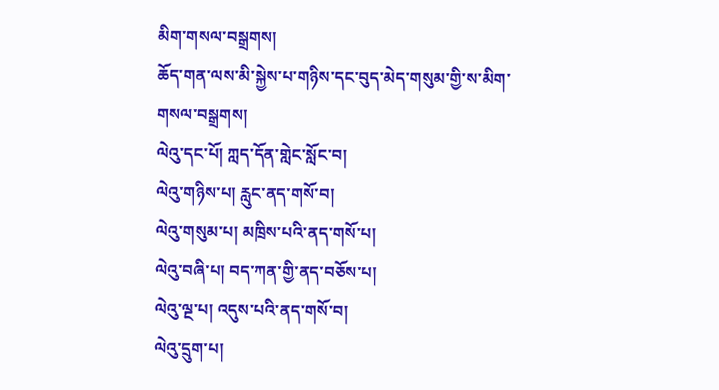མིག་གསལ་བསྒྲགས།
ཆོད་གན་ལས་མི་སྐྱེས་པ་གཉིས་དང་བུད་མེད་གསུམ་གྱི་ས་མིག་གསལ་བསྒྲགས།
ལེའུ་དང་པོ། ཀླད་དོན་གླེང་སློང་བ།
ལེའུ་གཉིས་པ། རླུང་ནད་གསོ་བ།
ལེའུ་གསུམ་པ། མཁྲིས་པའི་ནད་གསོ་པ།
ལེའུ་བཞི་པ། བད་ཀན་གྱི་ནད་བཅོས་པ།
ལེའུ་ལྔ་པ། འདུས་པའི་ནད་གསོ་བ།
ལེའུ་དྲུག་པ།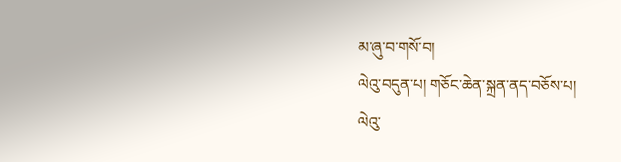མ་ཞུ་བ་གསོ་བ།
ལེའུ་བདུན་པ། གཅོང་ཆེན་སྐྲན་ནད་བཅོས་པ།
ལེའུ་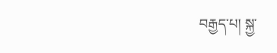བརྒྱད་པ། སྐྱ་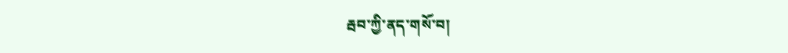རྦབ་ཀྱི་ནད་གསོ་བ།